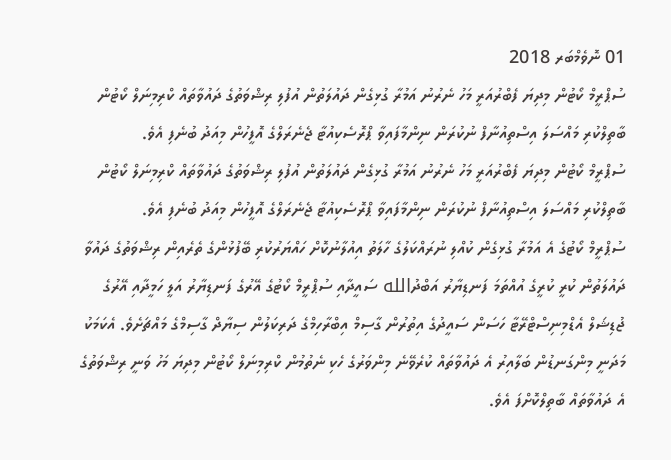01 ނޮވެމްބަރ 2018
ސުޕްރީމް ކޯޓުން މިދިޔަ ފެބްރުއަރީ މަހު ނެރުނު އަމުރާ ގުޅިގެން ދައުލަތުން އުފުލި ރިޝްވަތުގެ ދައުވާތައް ކްރިމިނަލް ކޯޓުން ބާތިލްކުރި މައްސަލަ އިސްތިއުނާފް ނުކުރަން ނިންމާފައިވާ ޕްރޮސެކިއުޓާ ޖެނެރަލްގެ އޮފީހުން މިއަދު ބުނެފި އެވެ.
ސުޕްރީމް ކޯޓުން މިދިޔަ ފެބްރުއަރީ މަހު ނެރުނު އަމުރާ ގުޅިގެން ދައުލަތުން އުފުލި ރިޝްވަތުގެ ދައުވާތައް ކްރިމިނަލް ކޯޓުން ބާތިލްކުރި މައްސަލަ އިސްތިއުނާފް ނުކުރަން ނިންމާފައިވާ ޕްރޮސެކިއުޓާ ޖެނެރަލްގެ އޮފީހުން މިއަދު ބުނެފި އެވެ.
ސުޕްރީމް ކޯޓުގެ އެ އަމުރާ ގުޅިގެން ކުއްލި ނުރައްކަލުގެ ހާލަތު އިއުލާނުކޮށް ހައްޔަރުކުރި ބޭފުޅުންގެ ތެރެއިން ރިޝްވަތުގެ ދައުވާ ދައުލަތުން ކުރީ ކުރީގެ އުއްތަމަ ފަނޑިޔާރު އަބްދުالله ސައީދާއި ސުޕްރީމް ކޯޓުގެ އޭރުގެ ފަނޑިޔާރު އަލީ ހަމީދާއި އޭރުގެ ޖުޑިޝަލް އެޑްމިނިސްޓްރޭޓާ ހަސަން ސައީދުގެ އިތުރުން ގާސިމް އިބްރާހިމްގެ ދަރިކަލުން ސިޔާދް ގާސިމްގެ މައްޗަށެވެ. އެކަމަކު މަދަނީ މިންގަނޑުން ބަލާއިރު އެ ދައުވާތައް ކުރެވޭނެ މިންވަރުގެ ހެކި ނެތުމުން ކްރިމިނަލް ކޯޓުން މިދިޔަ މަހު ވަނީ ރިޝްވަތުގެ އެ ދައުވާތައް ބާތިލްކޮށްފަ އެވެ.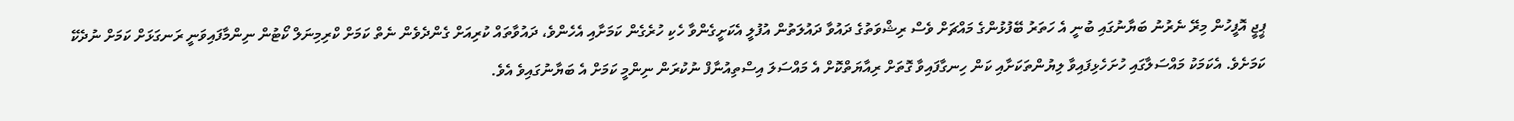ޕީޖީ އޮފީހުން މިރޭ ނެރުނު ބަޔާނުގައި ބުނީ އެ ހަތަރު ބޭފުޅުންގެ މައްޗަށް ވެސް ރިޝްވަތުގެ ދައުވާ ދައުލަތުން އުފުލީ އެކަށީގެންވާ ހެކި ހުރެގެން ކަމަށާއި އެހެންވެ، ދައުވާތައް ކުރިއަށް ގެންދެވެން ނެތް ކަމަށް ކްރިމިނަލް ކޯޓުން ނިންމާފައިވަނީ ރަނގަޅަށް ކަމަށް ނުދެކޭ ކަމަށެވެ. އެކަމަކު މައްސަލާގައި ހުށަހެޅިފައިވާ ލިޔުންތަކަށާއި ކަން ހިނގާފައިވާ ގޮތަށް ރިއާޔަތްކޮށް އެ މައްސަލަ އިސްތިއުނާފް ނުކުރަން ނިންމީ ކަމަށް އެ ބަޔާނުގައިވެ އެވެ.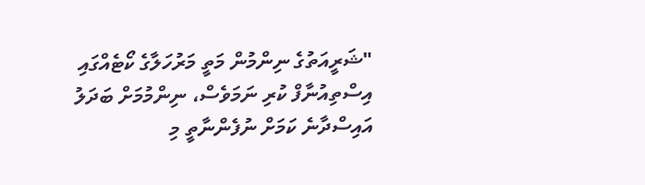"ޝަރީއަތުގެ ނިންމުން މަތީ މަރުހަލާގެ ކޯޓެއްގައި އިސްތިއުނާފް ކުރި ނަމަވެސް، ނިންމުމަށް ބަދަލު އައިސްދާނެ ކަމަށް ނުފެންނާތީ މި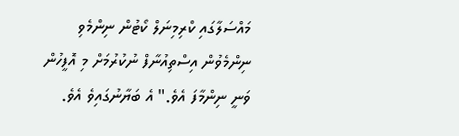މައްސަލާގައި ކްރިމިނަލް ކޯޓުން ނިންމެވި ނިންމެވުން އިސްތިއުނާފް ނުކުރުމަށް މި އޮފީހުން ވަނީ ނިންމާފަ އެވެ." އެ ބަޔާނުގައިވެ އެވެ.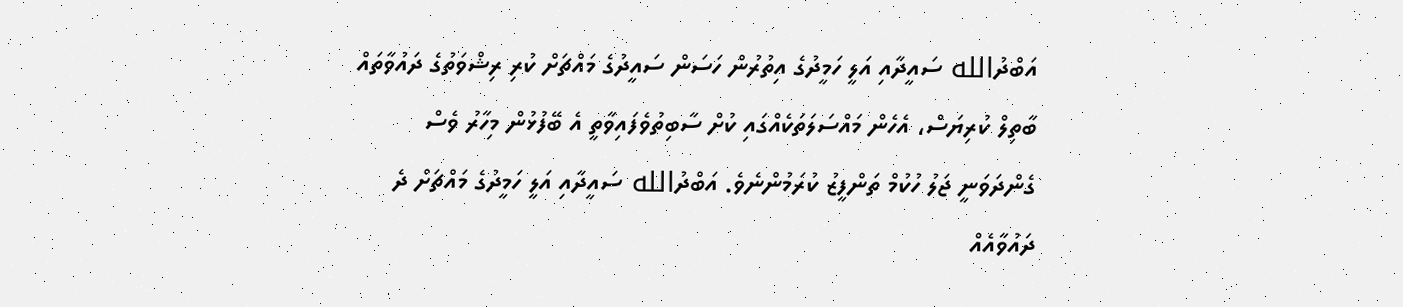އަބްދުالله ސައީދާއި އަލީ ހަމީދުގެ އިތުރުން ހަސަން ސައީދުގެ މައްޗަށް ކުރި ރިޝްވަތުގެ ދައުވާތައް ބާތިލް ކުރިޔަސް، އެހެން މައްސަލަތަކެއްގައި ކުށް ސާބިތުވެފައިވާތީ އެ ބޭފުޅުން މިހާރު ވެސް ގެންދަވަނީ ޖަލު ހުކުމް ތަންފީޒު ކުރަމުންނެވެ. އަބްދުالله ސައީދާއި އަލީ ހަމީދުގެ މައްޗަށް ދެ ދައުވާއެއް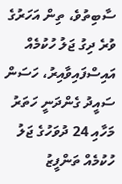ސާބިތުވެ، ތިން އަހަރުގެ ވުރެ ދިގު ޖަލު ހުކުމެއް އައިސްފައިވާއިރު، ހަސަން ސައީދު ގެންދަނީ ހަތަރު މަހާއި 24 ދުވަހުގެ ޖަލު ހުކުމެއް ތަންފީޒު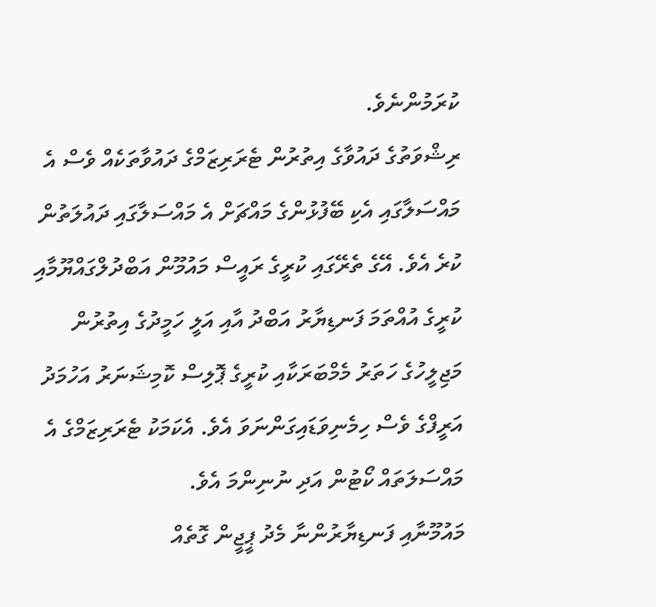ކުރަމުންނެވެ.
ރިޝްވަތުގެ ދައުވާގެ އިތުރުން ޓެރަރިޒަމްގެ ދައުވާތަކެއް ވެސް އެ މައްސަލާގައި އެކި ބޭފުޅުންގެ މައްޗަށް އެ މައްސަލާގައި ދައުލަތުން ކުރެ އެވެ. އޭގެ ތެރޭގައި ކުރީގެ ރައީސް މައުމޫން އަބްދުލްގައްޔޫމާއި ކުރީގެ އުއްތަމަ ފަނޑިޔާރު އަބްދު އާއި އަލީ ހަމީދުގެ އިތުރުން މަޖިލީހުގެ ހަތަރު މެމްބަރަކާއި ކުރީގެ ޕޮލިސް ކޮމިޝަނަރު އަހުމަދު އަރީފްގެ ވެސް ހިމެނިވަޑައިގަންނަވަ އެވެ. އެކަމަކު ޓެރަރިޒަމްގެ އެ މައްސަލަތައް ކޯޓުން އަދި ނުނިންމަ އެވެ.
މައުމޫނާއި ފަނޑިޔާރުންނާ މެދު ޕީޖީން ގޮތެއް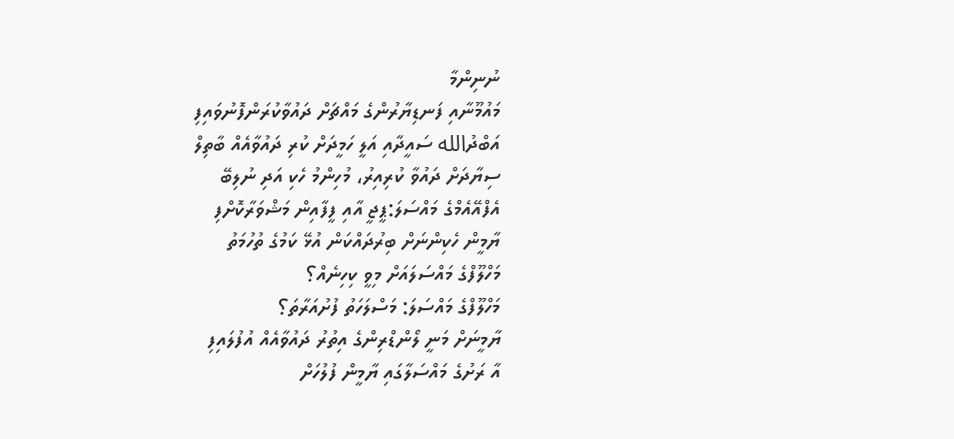ނުނިންމާ
މައުމޫނާއި ފަނޑިޔާރުންގެ މައްޗަށް ދައުވާކުރަންފޮނުވައިފި
އަބްދުالله ސައީދާއި އަލީ ހަމީދަށް ކުރި ދައުވާއެއް ބާތިލް
ސިޔާދަށް ދައުވާ ކުރިއިރު، މުހިންމު ހެކި އަދި ނުލިބޭ
އެފްއޭއެމްގެ މައްސަލަ:ޕީޖީ އާއި ފީފާއިން މަޝްވަރާކޮށްފި
ޔާމީން ހެކިންނަށް ބިރުދައްކަން އުޅޭ ކަމުގެ ތުހުމަތު
މަހްލޫފްގެ މައްސަލައަށް މިވީ ކިހިނެއް؟
މަހްލޫފްގެ މައްސަލަ: މަސްލަހަތު ފުށުއަރާތަ؟
ޔާމީނަށް މަނީ ލޯންޑްރިންގެ އިތުރު ދައުވާއެއް އުފުލައިފި
އާ ރަށުގެ މައްސަލާގައި ޔާމީން ފުލުހަށް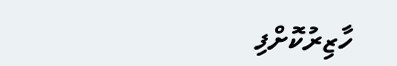ހާޒިރުކޮށްފި